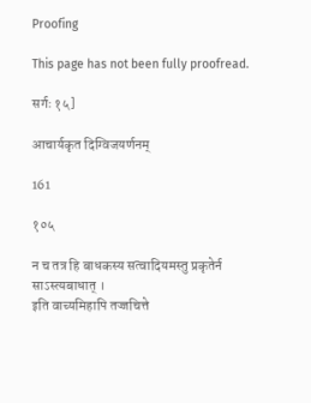Proofing

This page has not been fully proofread.

सर्गः १५]

आचार्यकृत दिग्विजयर्णनम्

161

१०५

न च तत्र हि बाधकस्य सत्वादियमस्तु प्रकृतेर्न साऽस्त्यबाधात् ।
इति वाच्यमिहापि तज्जचित्ते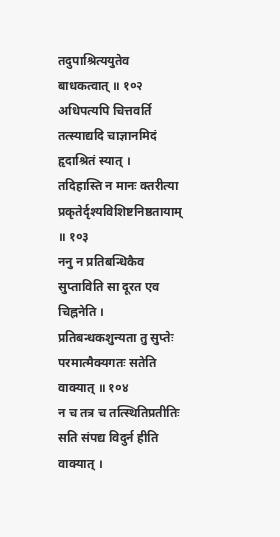तदुपाश्रित्ययुतेव बाधकत्वात् ॥ १०२
अधिपत्यपि चित्तवर्ति तत्स्याद्यदि चाज्ञानमिदं हृदाश्रितं स्यात् ।
तदिहास्ति न मानः क्तरीत्या प्रकृतेर्दृश्यविशिष्टनिष्ठतायाम् ॥ १०३
ननु न प्रतिबन्धिकैव सुप्ताविति सा दूरत एव चिह्ननेति ।
प्रतिबन्धकशुन्यता तु सुप्तेः परमात्मैक्यगतः सतेति वाक्यात् ॥ १०४
न च तत्र च तत्स्थितिप्रतीतिः सति संपद्य विदुर्न हीति वाक्यात् ।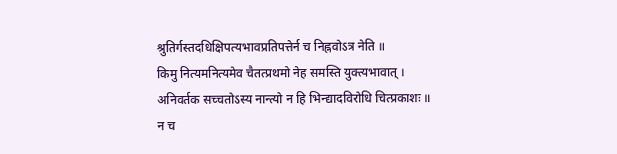श्रुतिर्गस्तदधिक्षिपत्यभावप्रतिपत्तेर्न च निह्नवोऽत्र नेति ॥
किमु नित्यमनित्यमेव चैतत्प्रथमो नेह समस्ति युक्त्यभावात् ।
अनिवर्तक सच्चतोऽस्य नान्त्यो न हि भिन्द्यादविरोधि चित्प्रकाशः ॥
न च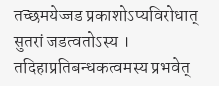तच्छमयेज्जड प्रकाशोऽप्यविरोधात् सुतरां जडत्वतोऽस्य ।
तदिहाप्रतिबन्धकत्वमस्य प्रभवेत्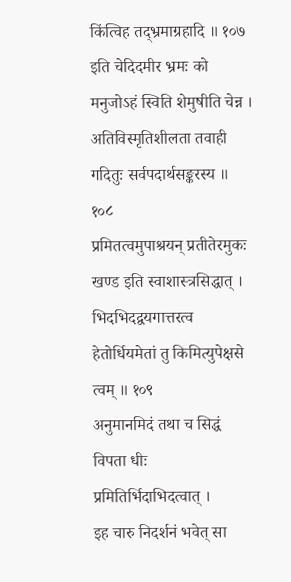किंत्विह तद्भ्रमाग्रहादि ॥ १०७
इति चेदिदमीर भ्रमः को मनुजोऽहं स्विति शेमुषीति चेन्न ।
अतिविस्मृतिशीलता तवाही गदितुः सर्वपदार्थसङ्करस्य ॥ १०८
प्रमितत्वमुपाश्रयन् प्रतीतेरमुकः खण्ड इति स्वाशास्त्रसिद्धात् ।
भिदभिदद्वयगात्तरत्व हेतोर्धियमेतां तु किमित्युपेक्षसे त्वम् ॥ १०९
अनुमानमिदं तथा च सिद्धं विपता धीः प्रमितिर्भिदाभिदत्वात् ।
इह चारु निदर्शनं भवेत् सा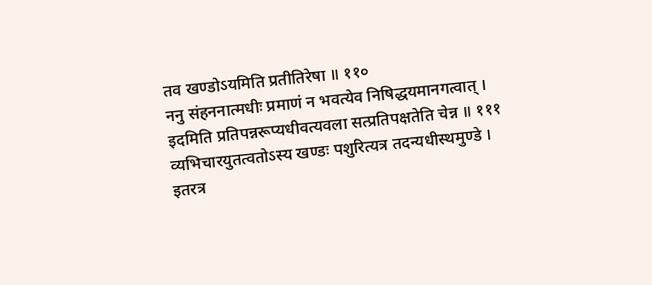तव खण्डोऽयमिति प्रतीतिरेषा ॥ ११०
ननु संहननात्मधीः प्रमाणं न भवत्येव निषिद्धयमानगत्वात् ।
इदमिति प्रतिपन्नरूप्यधीवत्यवला सत्प्रतिपक्षतेति चेन्न ॥ १११
व्यभिचारयुतत्वतोऽस्य खण्डः पशुरित्यत्र तदन्यधीस्थमुण्डे ।
इतरत्र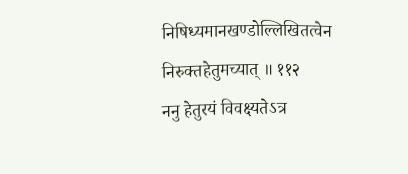निषिध्यमानखण्डोल्लिखितत्वेन निरुक्तहेतुमच्यात् ॥ ११२
ननु हेतुरयं विवक्ष्यतेऽत्र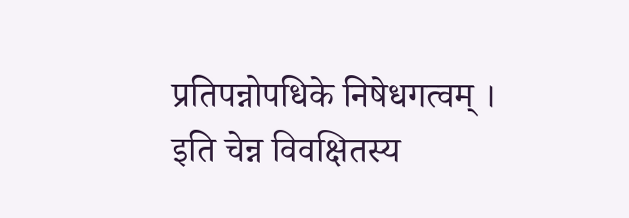प्रतिपन्नोपधिके निषेधगत्वम् ।
इति चेन्न विवक्षितस्य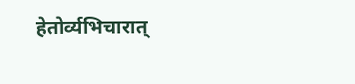हेतोर्व्यभिचारात्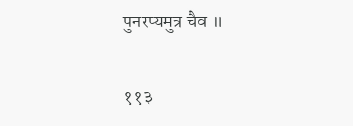पुनरप्यमुत्र चैव ॥

११३